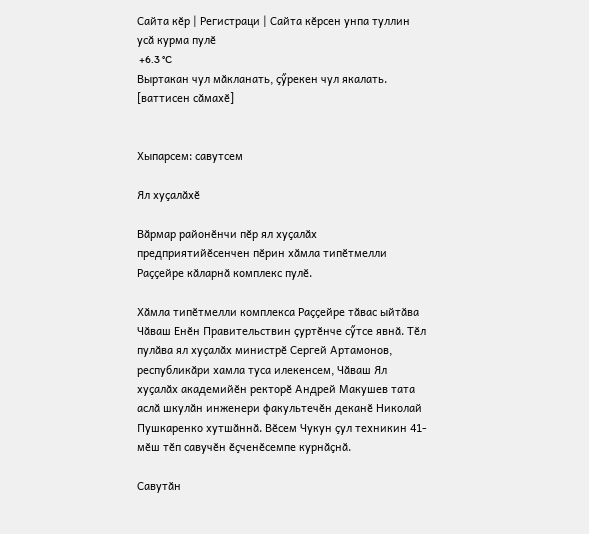Сайта кӗр | Регистраци | Сайта кӗрсен унпа туллин усӑ курма пулӗ
 +6.3 °C
Выртакан чул мӑкланать, ҫӳрекен чул якалать.
[ваттисен сӑмахӗ]


Хыпарсем: савутсем

Ял хуҫалӑхӗ

Вӑрмар районӗнчи пӗр ял хуҫалӑх предприятийӗсенчен пӗрин хӑмла типӗтмелли Раҫҫейре кӑларнӑ комплекс пулӗ.

Хӑмла типӗтмелли комплекса Раҫҫейре тӑвас ыйтӑва Чӑваш Енӗн Правительствин ҫуртӗнче сӳтсе явнӑ. Тӗл пулӑва ял хуҫалӑх министрӗ Сергей Артамонов, республикӑри хамла туса илекенсем, Чӑваш Ял хуҫалӑх академийӗн ректорӗ Андрей Макушев тата аслӑ шкулӑн инженери факультечӗн деканӗ Николай Пушкаренко хутшӑннӑ. Вӗсем Чукун ҫул техникин 41-мӗш тӗп савучӗн ӗҫченӗсемпе курнӑҫнӑ.

Савутӑн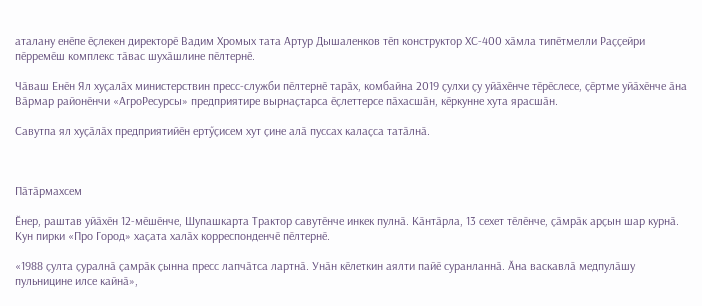аталану енӗпе ӗҫлекен директорӗ Вадим Хромых тата Артур Дышаленков тӗп конструктор ХС-400 хӑмла типӗтмелли Раҫҫейри пӗрремӗш комплекс тӑвас шухӑшлине пӗлтернӗ.

Чӑваш Енӗн Ял хуҫалӑх министерствин пресс-служби пӗлтернӗ тарӑх, комбайна 2019 ҫулхи ҫу уйӑхӗнче тӗрӗслесе, ҫӗртме уйӑхӗнче ӑна Вӑрмар районӗнчи «АгроРесурсы» предприятире вырнаҫтарса ӗҫлеттерсе пӑхасшӑн, кӗркунне хута ярасшӑн.

Савутпа ял хуҫӑлӑх предприятийӗн ертӳҫисем хут ҫине алӑ пуссах калаҫса татӑлнӑ.



Пӑтӑрмахсем

Ӗнер, раштав уйӑхӗн 12-мӗшӗнче, Шупашкарта Трактор савутӗнче инкек пулнӑ. Кӑнтӑрла, 13 сехет тӗлӗнче, ҫӑмрӑк арҫын шар курнӑ. Кун пирки «Про Город» хаҫата халӑх корреспонденчӗ пӗлтернӗ.

«1988 ҫулта ҫуралнӑ ҫамрӑк ҫынна пресс лапчӑтса лартнӑ. Унӑн кӗлеткин аялти пайӗ суранланнӑ. Ӑна васкавлӑ медпулӑшу пульницине илсе кайнӑ»,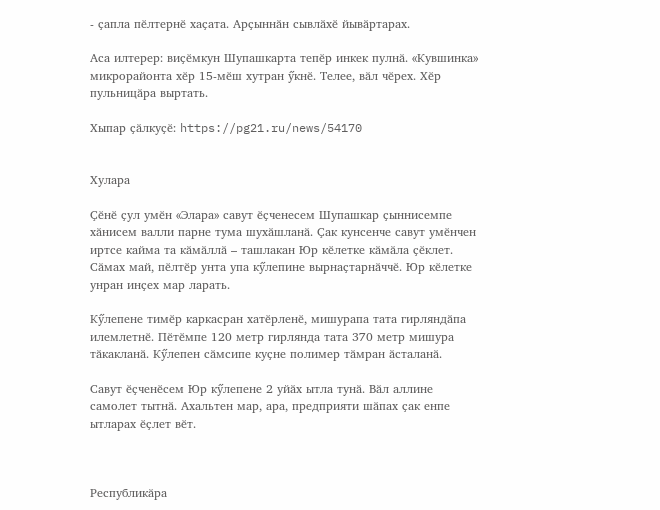- ҫапла пӗлтернӗ хаҫата. Арҫыннӑн сывлӑхӗ йывӑртарах.

Аса илтерер: виҫӗмкун Шупашкарта тепӗр инкек пулнӑ. «Кувшинка» микрорайонта хӗр 15-мӗш хутран ӳкнӗ. Телее, вӑл чӗрех. Хӗр пульницӑра выртать.

Хыпар ҫӑлкуҫӗ: https://pg21.ru/news/54170


Хулара

Ҫӗнӗ ҫул умӗн «Элара» савут ӗҫченесем Шупашкар ҫыннисемпе хӑнисем валли парне тума шухӑшланӑ. Ҫак кунсенче савут умӗнчен иртсе кайма та кӑмӑллӑ – ташлакан Юр кӗлетке кӑмӑла ҫӗклет. Сӑмах май, пӗлтӗр унта упа кӳлепине вырнаҫтарнӑччӗ. Юр кӗлетке унран инҫех мар ларать.

Кӳлепене тимӗр каркасран хатӗрленӗ, мишурапа тата гирляндӑпа илемлетнӗ. Пӗтӗмпе 120 метр гирлянда тата 370 метр мишура тӑкакланӑ. Кӳлепен сӑмсипе куҫне полимер тӑмран ӑсталанӑ.

Савут ӗҫченӗсем Юр кӳлепене 2 уйӑх ытла тунӑ. Вӑл аллине самолет тытнӑ. Ахальтен мар, ара, предприяти шӑпах ҫак енпе ытларах ӗҫлет вӗт.



Республикӑра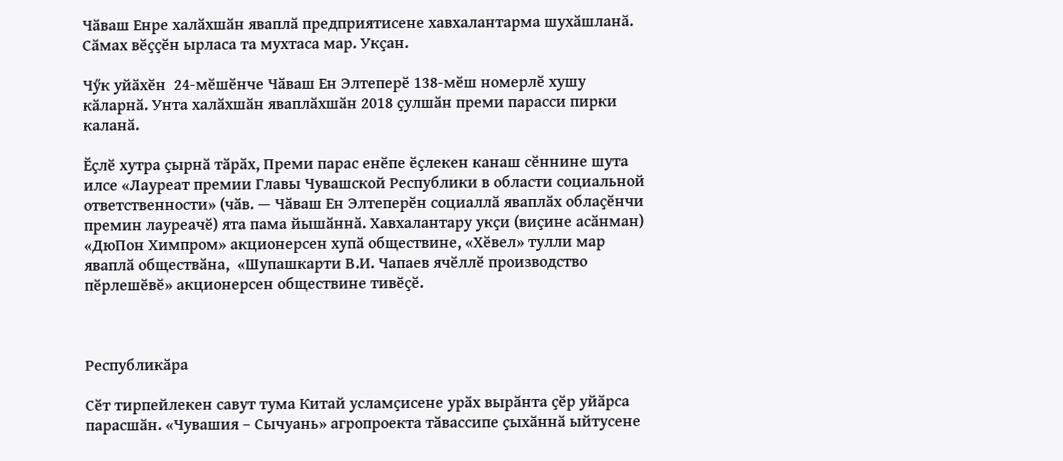Чӑваш Енре халӑхшӑн яваплӑ предприятисене хавхалантарма шухӑшланӑ. Сӑмах вӗҫҫӗн ырласа та мухтаса мар. Укҫан.

Чӳк уйӑхӗн  24-мӗшӗнче Чӑваш Ен Элтеперӗ 138-мӗш номерлӗ хушу кӑларнӑ. Унта халӑхшӑн яваплӑхшӑн 2018 ҫулшӑн преми парасси пирки каланӑ.

Ӗҫлӗ хутра ҫырнӑ тӑрӑх, Преми парас енӗпе ӗҫлекен канаш сӗннине шута илсе «Лауреат премии Главы Чувашской Республики в области социальной ответственности» (чӑв. — Чӑваш Ен Элтеперӗн социаллӑ яваплӑх облаҫӗнчи премин лауреачӗ) ята пама йышӑннӑ. Хавхалантару укҫи (виҫине асӑнман) «ДюПон Химпром» акционерсен хупӑ обществине, «Хӗвел» тулли мар яваплӑ обществӑна,  «Шупашкарти В.И. Чапаев ячӗллӗ производство пӗрлешӗвӗ» акционерсен обществине тивӗҫӗ.



Республикӑра

Сӗт тирпейлекен савут тума Китай усламҫисене урӑх вырӑнта ҫӗр уйӑрса парасшӑн. «Чувашия – Сычуань» агропроекта тӑвассипе ҫыхӑннӑ ыйтусене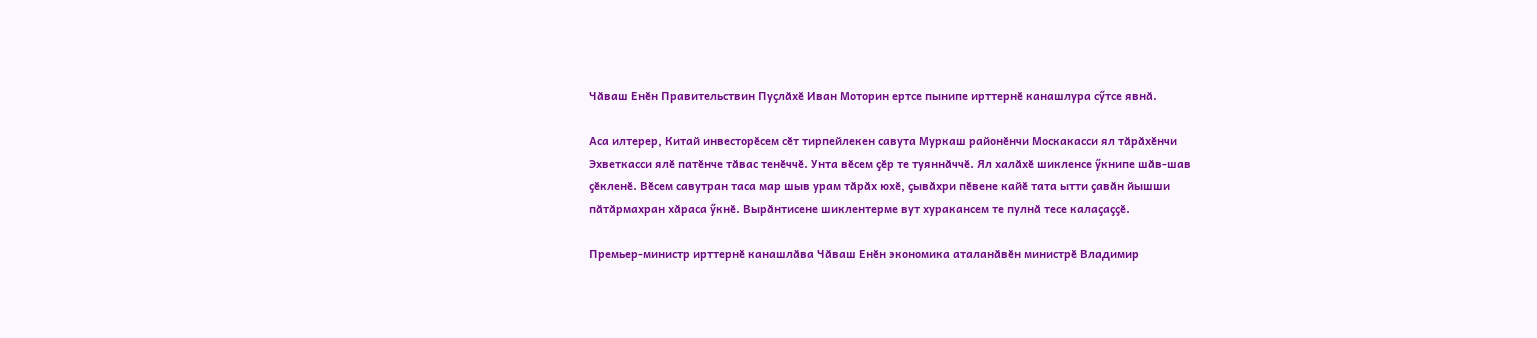Чӑваш Енӗн Правительствин Пуҫлӑхӗ Иван Моторин ертсе пынипе ирттернӗ канашлура сӳтсе явнӑ.

Аса илтерер, Китай инвесторӗсем сӗт тирпейлекен савута Муркаш районӗнчи Москакасси ял тӑрӑхӗнчи Эхветкасси ялӗ патӗнче тӑвас тенӗччӗ. Унта вӗсем ҫӗр те туяннӑччӗ. Ял халӑхӗ шикленсе ӳкнипе шӑв-шав ҫӗкленӗ. Вӗсем савутран таса мар шыв урам тӑрӑх юхӗ, ҫывӑхри пӗвене кайӗ тата ытти ҫавӑн йышши пӑтӑрмахран хӑраса ӳкнӗ. Вырӑнтисене шиклентерме вут хуракансем те пулнӑ тесе калаҫаҫҫӗ.

Премьер-министр ирттернӗ канашлӑва Чӑваш Енӗн экономика аталанӑвӗн министрӗ Владимир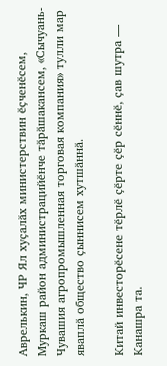Аврелькин, ЧР Ял хуҫалӑх министерствин ӗҫченӗсем, Муркаш район администрацийӗнче тӑрӑшакансем, «Сычуань-Чувашия агропромышленная торговая компания» тулли мар яваплӑ общество ҫыннисем хутшӑннӑ.

Китай инвесторӗсене тӗрлӗ ҫӗрте ҫӗр сӗннӗ, ҫав шутра — Канашра та.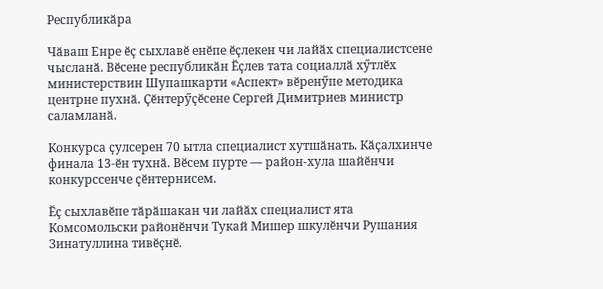Республикӑра

Чӑваш Енре ӗҫ сыхлавӗ енӗпе ӗҫлекен чи лайӑх специалистсене чысланӑ. Вӗсене республикӑн Ӗҫлев тата социаллӑ хӳтлӗх министерствин Шупашкарти «Аспект» вӗренӳпе методика центрне пухнӑ. Ҫӗнтерӳҫӗсене Сергей Димитриев министр саламланӑ.

Конкурса ҫулсерен 70 ытла специалист хутшӑнать. Кӑҫалхинче финала 13-ӗн тухнӑ. Вӗсем пурте — район-хула шайӗнчи конкурссенче ҫӗнтернисем.

Ӗҫ сыхлавӗпе тӑрӑшакан чи лайӑх специалист ята Комсомольски районӗнчи Тукай Мишер шкулӗнчи Рушания Зинатуллина тивӗҫнӗ.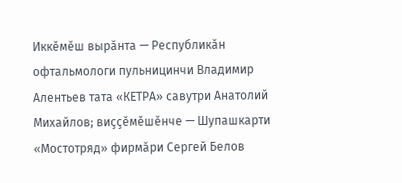Иккӗмӗш вырӑнта — Республикӑн офтальмологи пульницинчи Владимир Алентьев тата «КЕТРА» савутри Анатолий Михайлов; виҫҫӗмӗшӗнче — Шупашкарти «Мостотряд» фирмӑри Сергей Белов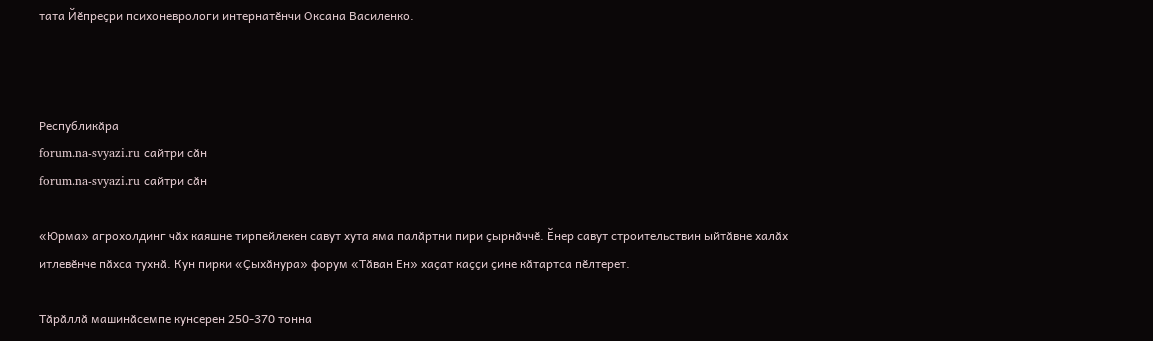тата Йӗпреҫри психоневрологи интернатӗнчи Оксана Василенко.



Республикӑра
forum.na-svyazi.ru сайтри сӑн
forum.na-svyazi.ru сайтри сӑн

«Юрма» агрохолдинг чӑх каяшне тирпейлекен савут хута яма палӑртни пири ҫырнӑччӗ. Ӗнер савут строительствин ыйтӑвне халӑх итлевӗнче пӑхса тухнӑ. Кун пирки «Ҫыхӑнура» форум «Тӑван Ен» хаҫат каҫҫи ҫине кӑтартса пӗлтерет.

Тӑрӑллӑ машинӑсемпе кунсерен 250-370 тонна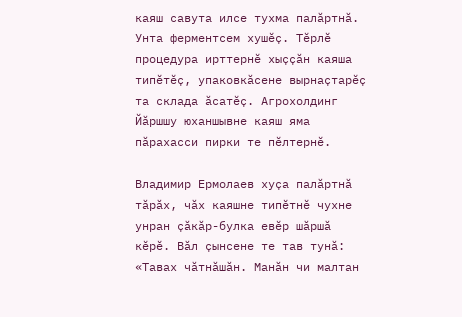каяш савута илсе тухма палӑртнӑ. Унта ферментсем хушӗҫ. Тӗрлӗ процедура ирттернӗ хыҫҫӑн каяша типӗтӗҫ, упаковкӑсене вырнаҫтарӗҫ та склада ӑсатӗҫ. Агрохолдинг Йӑршшу юханшывне каяш яма пӑрахасси пирки те пӗлтернӗ.

Владимир Ермолаев хуҫа палӑртнӑ тӑрӑх, чӑх каяшне типӗтнӗ чухне унран ҫӑкӑр-булка евӗр шӑршӑ кӗрӗ. Вӑл ҫынсене те тав тунӑ: «Тавах чӑтнӑшӑн. Манӑн чи малтан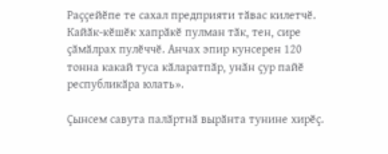Раҫҫейӗпе те сахал предприяти тӑвас килетчӗ. Кайӑк-кӗшӗк хапрӑкӗ пулман тӑк, тен, сире ҫӑмӑлрах пулӗччӗ. Анчах эпир кунсерен 120 тонна какай туса кӑларатпӑр, унӑн ҫур пайӗ республикӑра юлать».

Ҫынсем савута палӑртнӑ вырӑнта тунине хирӗҫ.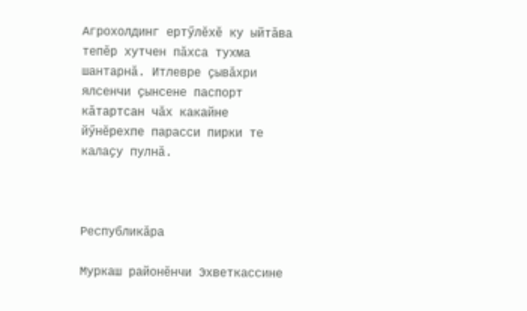Агрохолдинг ертӳлӗхӗ ку ыйтӑва тепӗр хутчен пӑхса тухма шантарнӑ. Итлевре ҫывӑхри ялсенчи ҫынсене паспорт кӑтартсан чӑх какайне йӳнӗрехпе парасси пирки те калаҫу пулнӑ.



Республикӑра

Муркаш районӗнчи Эхветкассине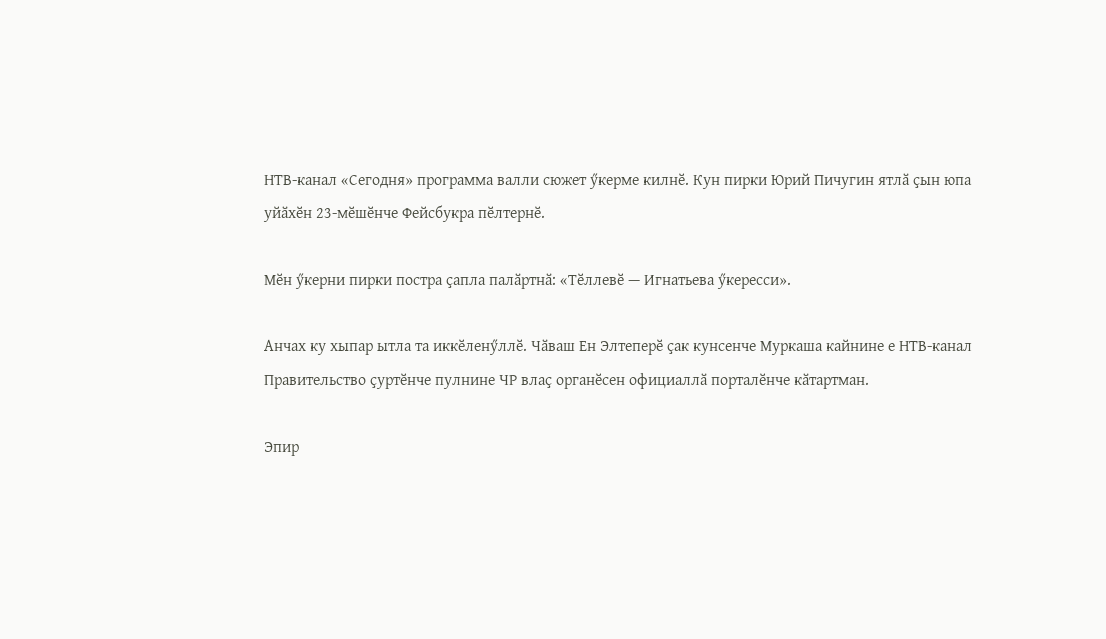НТВ-канал «Сегодня» программа валли сюжет ӳкерме килнӗ. Кун пирки Юрий Пичугин ятлӑ ҫын юпа уйӑхӗн 23-мӗшӗнче Фейсбукра пӗлтернӗ.

Мӗн ӳкерни пирки постра ҫапла палӑртнӑ: «Тӗллевӗ — Игнатьева ӳкересси».

Анчах ку хыпар ытла та иккӗленӳллӗ. Чӑваш Ен Элтеперӗ ҫак кунсенче Муркаша кайнине е НТВ-канал Правительство ҫуртӗнче пулнине ЧР влаҫ органӗсен официаллӑ порталӗнче кӑтартман.

Эпир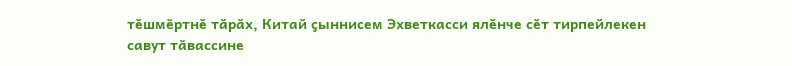тӗшмӗртнӗ тӑрӑх, Китай ҫыннисем Эхветкасси ялӗнче сӗт тирпейлекен савут тӑвассине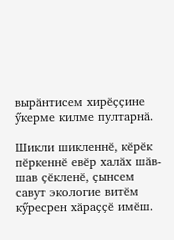вырӑнтисем хирӗҫҫине ӳкерме килме пултарнӑ.

Шикли шикленнӗ, кӗрӗк пӗркеннӗ евӗр халӑх шӑв-шав ҫӗкленӗ, ҫынсем савут экологие витӗм кӳресрен хӑраҫҫӗ имӗш.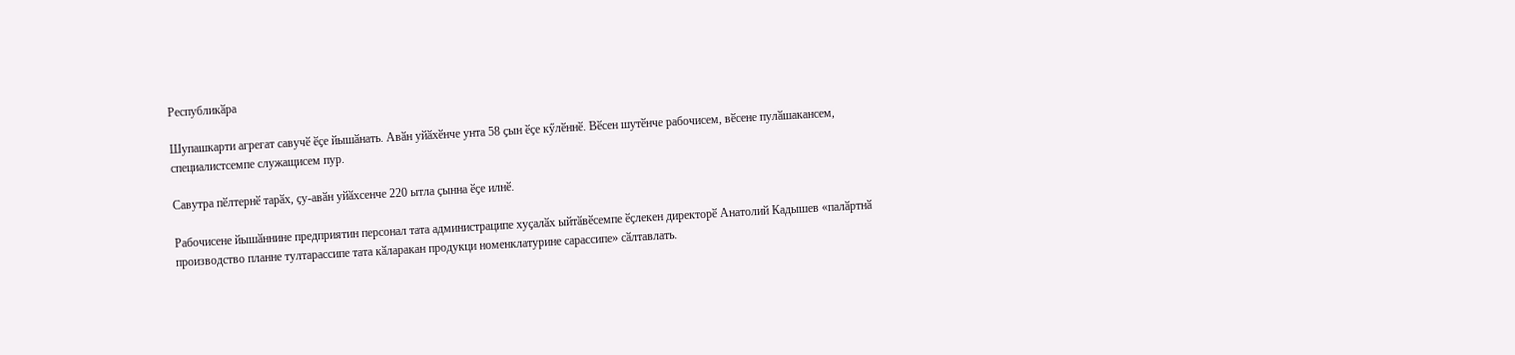Республикӑра

Шупашкарти агрегат савучӗ ӗҫе йышӑнать. Авӑн уйӑхӗнче унта 58 ҫын ӗҫе кӳлӗннӗ. Вӗсен шутӗнче рабочисем, вӗсене пулӑшакансем, специалистсемпе служащисем пур.

Савутра пӗлтернӗ тарӑх, ҫу-авӑн уйӑхсенче 220 ытла ҫынна ӗҫе илнӗ.

Рабочисене йышӑннине предприятин персонал тата администраципе хуҫалӑх ыйтӑвӗсемпе ӗҫлекен директорӗ Анатолий Кадышев «палӑртнӑ производство планне тултарассипе тата кӑларакан продукци номенклатурине сарассипе» сӑлтавлать.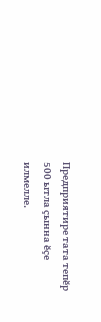Предприятире тата тепӗр 500 ытла ҫынна ӗҫе илмелле.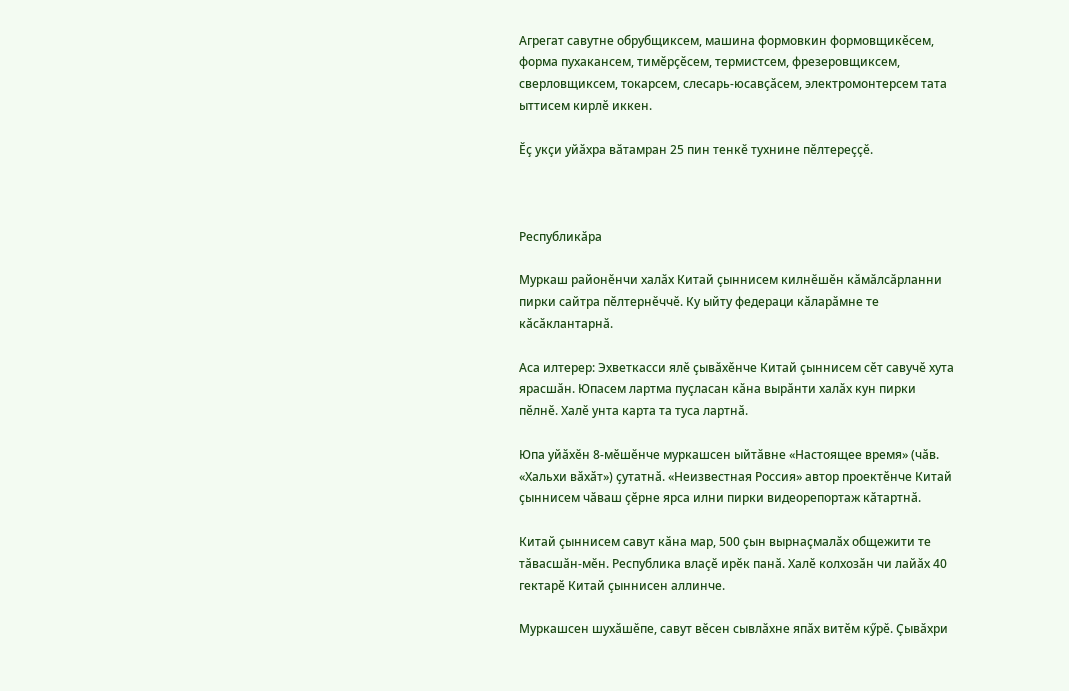Агрегат савутне обрубщиксем, машина формовкин формовщикӗсем, форма пухакансем, тимӗрҫӗсем, термистсем, фрезеровщиксем, сверловщиксем, токарсем, слесарь-юсавҫӑсем, электромонтерсем тата ыттисем кирлӗ иккен.

Ӗҫ укҫи уйӑхра вӑтамран 25 пин тенкӗ тухнине пӗлтереҫҫӗ.



Республикӑра

Муркаш районӗнчи халӑх Китай ҫыннисем килнӗшӗн кӑмӑлсӑрланни пирки сайтра пӗлтернӗччӗ. Ку ыйту федераци кӑларӑмне те кӑсӑклантарнӑ.

Аса илтерер: Эхветкасси ялӗ ҫывӑхӗнче Китай ҫыннисем сӗт савучӗ хута ярасшӑн. Юпасем лартма пуҫласан кӑна вырӑнти халӑх кун пирки пӗлнӗ. Халӗ унта карта та туса лартнӑ.

Юпа уйӑхӗн 8-мӗшӗнче муркашсен ыйтӑвне «Настоящее время» (чӑв. «Хальхи вӑхӑт») ҫутатнӑ. «Неизвестная Россия» автор проектӗнче Китай ҫыннисем чӑваш ҫӗрне ярса илни пирки видеорепортаж кӑтартнӑ.

Китай ҫыннисем савут кӑна мар, 500 ҫын вырнаҫмалӑх общежити те тӑвасшӑн-мӗн. Республика влаҫӗ ирӗк панӑ. Халӗ колхозӑн чи лайӑх 40 гектарӗ Китай ҫыннисен аллинче.

Муркашсен шухӑшӗпе, савут вӗсен сывлӑхне япӑх витӗм кӳрӗ. Ҫывӑхри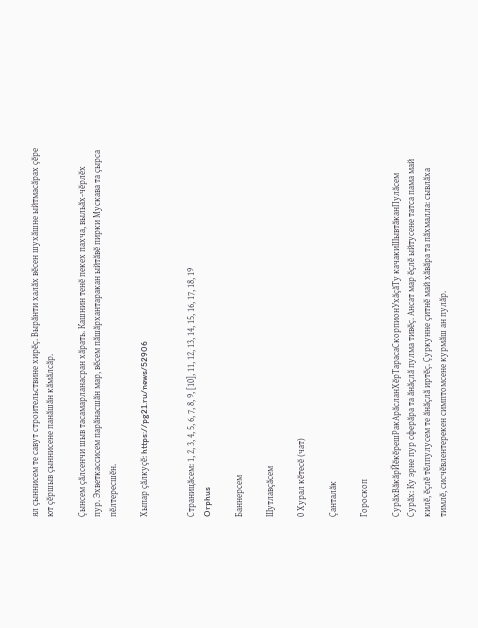ял ҫыннисем те савут строительствине хирӗҫ. Вырӑнти халӑх вӗсен шухӑшне ыйтмасӑрах ҫӗре ют ҫӗршыв ҫыннисене панӑшӑн кӑмӑлсӑр.

Ҫынсем ҫӑлсенчи шыв тасамарланасран хӑрать. Кашнин тенӗ пекех пахча, выльӑх-чӗрлӗх пур. Эхветкассисем парӑнасшӑн мар, вӗсем пӑшӑрхантаракан ыйтӑвӗ пирки Мускава та ҫырса пӗлтересшӗн.

Хыпар ҫӑлкуҫӗ: https://pg21.ru/news/52906


Страницӑсем: 1, 2, 3, 4, 5, 6, 7, 8, 9, [10], 11, 12, 13, 14, 15, 16, 17, 18, 19
Orphus

Баннерсем

Шутлавҫӑсем

0 Хурал кӗтесӗ (чат)

Ҫанталӑк

Гороскоп

СурӑхВӑкӑрЙӗкӗрешРакАрӑсланХӗрТарасаСкорпионУхӑҫӑТу качакиШывтӑканПулӑсем
Сурӑх: Ку эрне пур сферӑра та ӑнӑҫлӑ пулма тивӗҫ. Ансат мар ӗҫлӗ ыйтусене татса пама май килӗ, ӗҫлӗ тӗлпулусем те ӑнӑҫлӑ иртӗҫ. Ҫуркунне ҫитнӗ май хӑвӑра та пӑхмалла: сывлӑха тимлӗ, сисчӗвлентерекен симптомсене курмӑш ан пулӑр.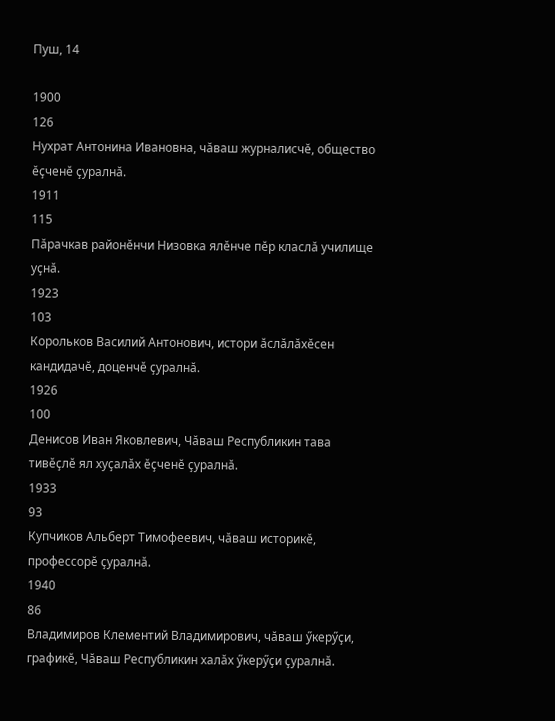Пуш, 14

1900
126
Нухрат Антонина Ивановна, чӑваш журналисчӗ, общество ӗҫченӗ ҫуралнӑ.
1911
115
Пӑрачкав районӗнчи Низовка ялӗнче пӗр класлӑ училище уҫнӑ.
1923
103
Корольков Василий Антонович, истори ӑслӑлӑхӗсен кандидачӗ, доценчӗ ҫуралнӑ.
1926
100
Денисов Иван Яковлевич, Чӑваш Республикин тава тивӗҫлӗ ял хуҫалӑх ӗҫченӗ ҫуралнӑ.
1933
93
Купчиков Альберт Тимофеевич, чӑваш историкӗ, профессорӗ ҫуралнӑ.
1940
86
Владимиров Клементий Владимирович, чӑваш ӳкерӳҫи, графикӗ, Чӑваш Республикин халӑх ӳкерӳҫи ҫуралнӑ.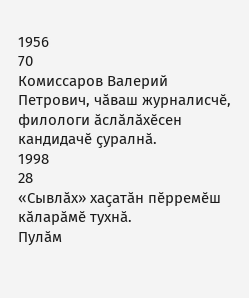1956
70
Комиссаров Валерий Петрович, чӑваш журналисчӗ, филологи ӑслӑлӑхӗсен кандидачӗ ҫуралнӑ.
1998
28
«Сывлӑх» хаҫатӑн пӗрремӗш кӑларӑмӗ тухнӑ.
Пулӑм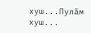хуш...Пулӑм хуш...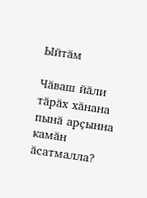Ыйтӑм

Чӑваш йӑли тӑрӑх хӑнана пынӑ арҫынна камӑн ӑсатмалла?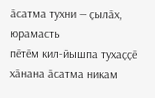ӑсатма тухни — ҫылӑх, юрамасть
пӗтӗм кил-йышпа тухаҫҫӗ
хӑнана ӑсатма никам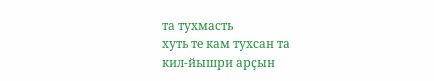та тухмасть
хуть те кам тухсан та
кил-йышри арҫын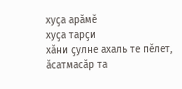хуҫа арӑмӗ
хуҫа тарҫи
хӑни ҫулне ахаль те пӗлет, ӑсатмасӑр та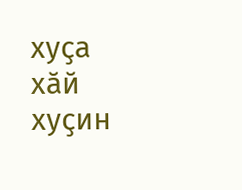хуҫа хӑй
хуҫин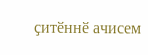ҫитӗннӗ ачисем